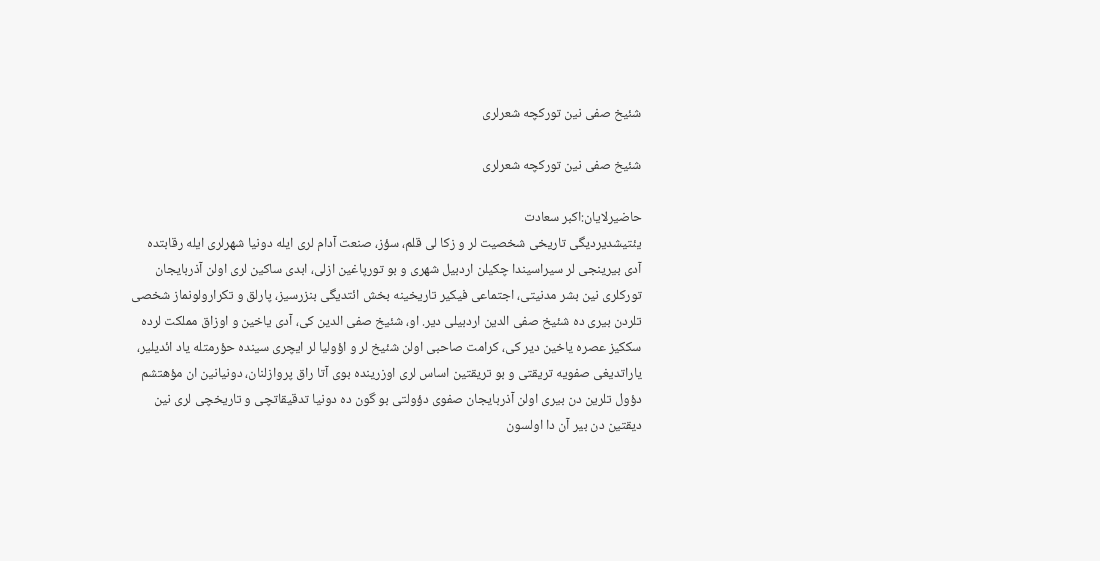شئیخ صفی نین تورکچه شعرلری

شئیخ صفی نین تورکچه شعرلری

حاضیرلایان:اکبر سعادت
یئتیشدیردیگی تاریخی شخصیت لر و زکا لی قلم، سؤز، صنعت آدام لری ایله دونیا شهرلری ایله رقابتده آدی بیرینجی لر سیراسیندا چکیلن اردبیل شهری و بو تورپاغین ازلی، ابدی ساکین لری اولن آذربایجان تورکلری نین بشر مدنیتی، اجتماعی فیکیر تاریخینه بخش ائتدیگی بنزرسیز، پارلق و تکرارولونماز شخصی تلردن بیری ده شئیخ صفی الدین اردبیلی دیر. او، شئیخ صفی الدین کی، آدی یاخین و اوزاق مملکت لرده سککیز عصره یاخین دیر کی، کرامت صاحبی اولن شئیخ لر و اؤولیا لر ایچری سینده حؤرمتله یاد ائدیلیر، یاراتدیغی صفویه تریقتی و بو تریقتین اساس لری اوزرینده بوی آتا راق پروازلنان، دونیانین ان مؤهتشم دؤول تلرین دن بیری اولن آذربایجان صفوی دؤولتی بو گون ده دونیا تدقیقاتچی و تاریخچی لری نین دیقتین دن بیر آن دا اولسون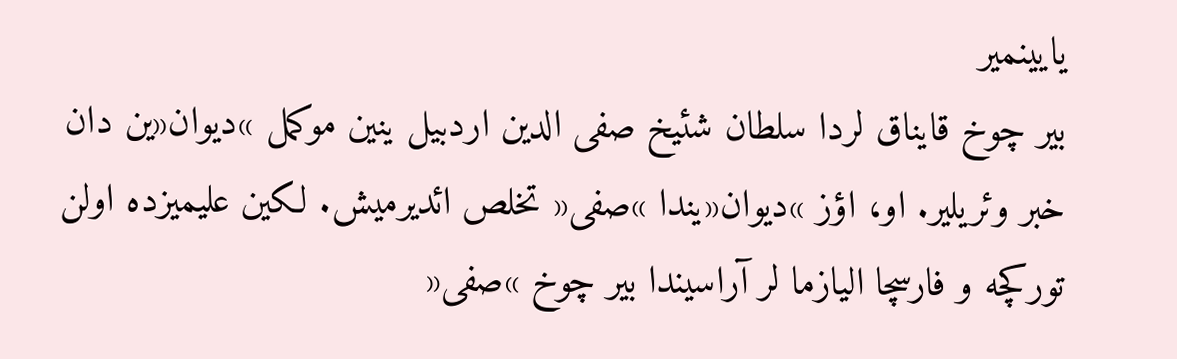یایینمیر
بیر چوخ قایناق لردا سلطان شئیخ صفی الدین اردبیل ینین موکمل »دیوان«ین دان خبر وئریلیر. او، اؤز »دیوان«یندا »صفی« تخلص ائدیرمیش. لکین علیمیزده اولن تورکچه و فارسچا الیازما لر آراسیندا بیر چوخ »صفی«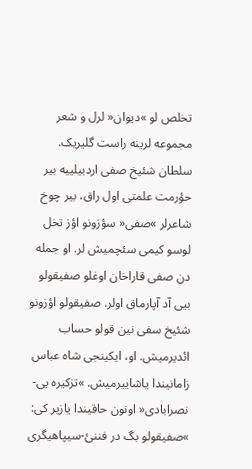تخلص لو »دیوان« لرل و شعر مجموعه لرینه راست گلیریک. سلطان شئیخ صفی اردبیلییه بیر حؤرمت علمتی اول راق، بیر چوخ شاعرلر »صفی« سؤزونو اؤز تخل لوسو کیمی سئچمیش لر. او جمله دن صفی قاراخان اوغلو صفیقولو بیی آد آپارماق اولر. صفیقولو اؤزونو شئیخ سفی نین قولو حساب ائدیرمیش. او، ایکینجی شاه عباس زامانیندا یاشاییرمیش. »تزکیره یی-نصرابادی« اونون حاقیندا یازیر کی: »صفیقولو بگ در فننئ-سیپاهیگری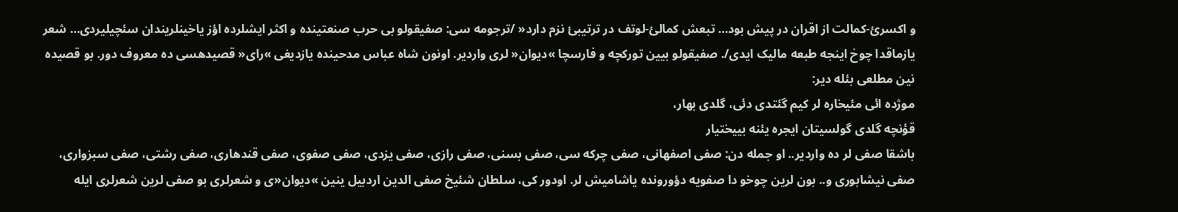و اکسرئ-کمالت از اقران در پیش بود… تبعش کمالئ-لوتف در ترتیبئ نزم دارد« /ترجومه سی: صفیقولو بی حرب صنعتینده و اکثر ایشلرده اؤز یاخینلریندان سئچیلیردی… شعر یازماقدا چوخ اینجه طبعه مالیک ایدی/. صفیقولو بیین تورکچه و فارسچا »دیوان« لری واردیر. اونون شاه عباس مدحینده یازدیغی »رای« قصیدهسی ده معروف دور. بو قصیده نین مطلعی بئله دیر:
موژده ائی مئیخاره لر کیم گئتدی دئی، گلدی بهار،
قؤنچه گلدی گولسیتان ایجره یئنه بییختیار
باشقا صفی لر ده واردیر.. او جمله دن: صفی اصفهانی، صفی چرکه سی، صفی بسنی، صفی رازی، صفی یزدی، صفی صفوی، صفی قندهاری، صفی رشتی، صفی سبزواری، صفی نیشابوری و.. بون لرین چوخو دا صفویه دؤورونده یاشامیش لر. اودور کی، سلطان شئیخ صفی الدین اردبیل ینین »دیوان«ی و شعرلری بو صفی لرین شعرلری ایله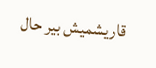قاریشمیش بیر حال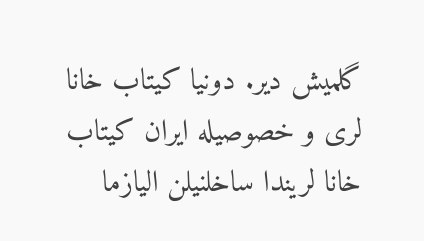گلمیش دیر. دونیا کیتاب خانا لری و خصوصیله ایران کیتاب خانا لریندا ساخلنیلن الیازما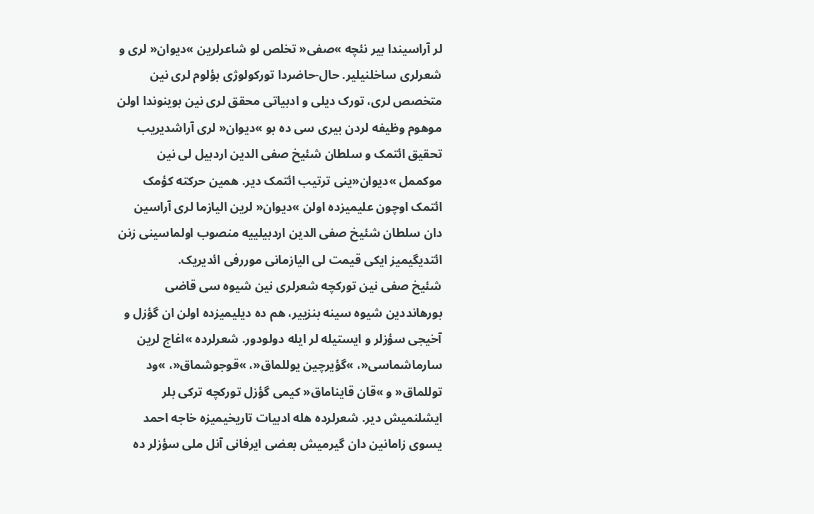لر آراسیندا بیر نئچه »صفی« تخلص لو شاعرلرین »دیوان« لری و شعرلری ساخلنیلیر. حال-حاضردا تورکولوژی بؤلوم لری نین متخصص لری، تورک دیلی و ادبیاتی محقق لری نین بوینوندا اولن موهوم وظیفه لردن بیری سی ده بو »دیوان« لری آراشدیریب تحقیق ائتمک و سلطان شئیخ صفی الدین اردبیل لی نین موکممل »دیوان«ینی ترتیب ائتمک دیر. همین حرکته کؤمک ائتمک اوچون علیمیزده اولن »دیوان« لرین الیازما لری آراسین دان سلطان شئیخ صفی الدین اردبیلییه منصوب اولماسینی زنن ائتدیگیمیز ایکی قیمت لی الیازمانی موررفی ائدیریک.
شئیخ صفی نین تورکچه شعرلری نین شیوه سی قاضی بورهانددین شیوه سینه بنزییر، هم ده دیلیمیزده اولن ان گؤزل و آخیجی سؤزلر و ایستیله لر ایله دولودور. شعرلرده »اغاج لرین سارماشماسی«، »گؤیرچین یوللماق«، »قوجوشماق«، »ود توللماق« و »قان قایناماق« کیمی گؤزل تورکچه ترکی بلر ایشلنمیش دیر. شعرلرده هله ادبیات تاریخیمیزه خاجه احمد یسوی زامانین دان گیرمیش بعضی ایرفانی آنل ملی سؤزلر ده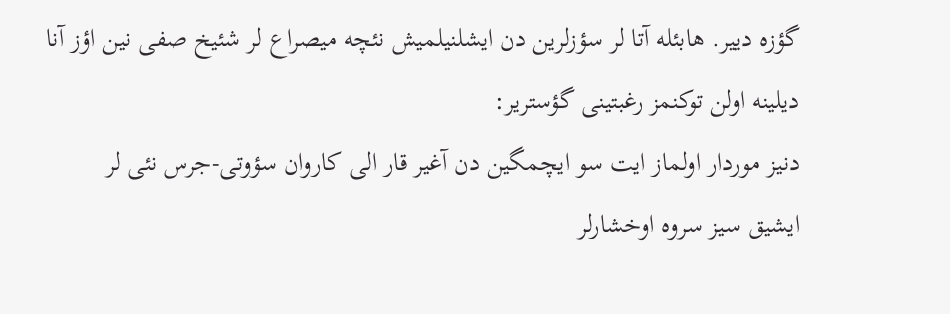گؤزه دییر. هابئله آتا لر سؤزلرین دن ایشلنیلمیش نئچه میصراع لر شئیخ صفی نین اؤز آنا دیلینه اولن توکنمز رغبتینی گؤستریر:
دنیز موردار اولماز ایت سو ایچمگین دن آغیر قار الی کاروان سؤوتی-جرس نئی لر
ایشیق سیز سروه اوخشارلر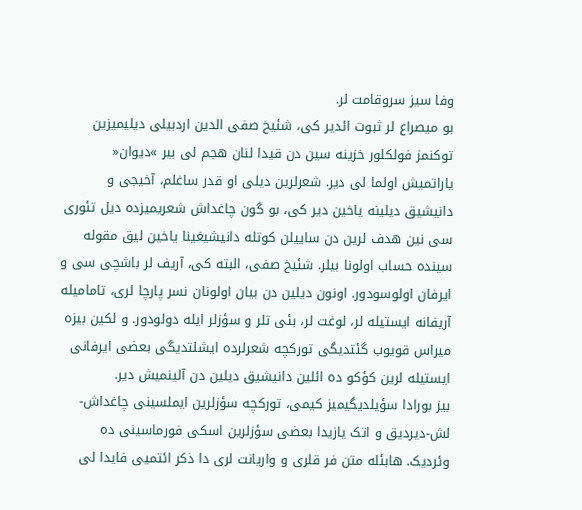وفا سیز سروقامت لر.
بو میصراع لر ثبوت ائدیر کی، شئیخ صفی الدین اردبیلی دیلیمیزین توکنمز فولکلور خزینه سین دن قیدا لنان هجم لی بیر »دیوان« یاراتمیش اولما لی دیر. شعرلرین دیلی او قدر ساغلم، آخیجی و دانیشیق دیلینه یاخین دیر کی، بو گون چاغداش شعریمیزده دیل تئوری سی نین هدف لرین دن ساییلن کوتله دانیشیغینا یاخین لیق مقوله سینده حساب اولونا بیلر. شئیخ صفی، البته کی، آریف لر باشچی سی و ایرفان اولوسودور. اونون دیلین دن بیان اولونان نسر پارچا لری، تامامیله آریفانه ایستیله لر، لوغت لر، بئی تلر و سؤزلر ایله دولودور. و لکین بیزه میراس قویوب گئتدیگی تورکچه شعرلرده ایشلتدیگی بعضی ایرفانی ایستیله لرین کؤکو ده ائلین دانیشیق دیلین دن آلینمیش دیر.
بیز بورادا سؤیلدیگیمیز کیمی، تورکچه سؤزلرین ایملسینی چاغداش-لش-دیردیق و اتک یازیدا بعضی سؤزلرین اسکی فورماسینی ده وئردیک. هابئله متن فر قلری و واریانت لری دا ذکر ائتمیی فایدا لی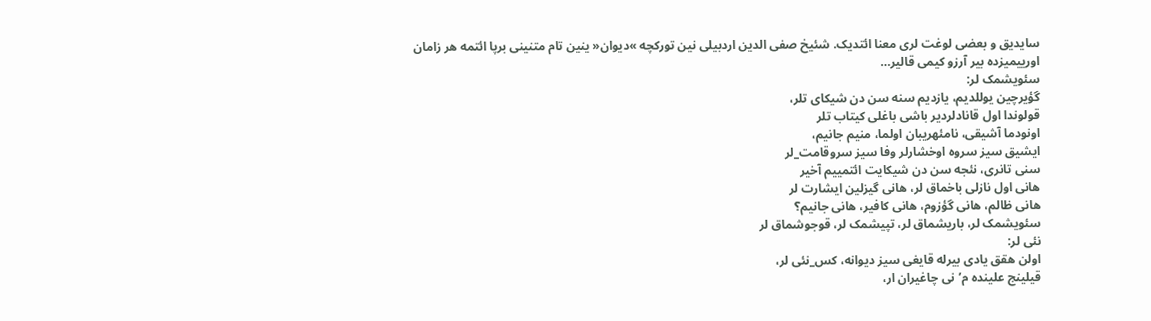سایدیق و بعضی لوغت لری معنا ائتدیک. شئیخ صفی الدین اردبیلی نین تورکچه »دیوان« ینین تام متنینی برپا ائتمه هر زامان اورییمیزده بیر آرزو کیمی قالیر…
سئویشمک لر:
گؤیرچین یوللدیم، یازدیم سنه سن دن شیکای تلر،
قولوندا اول قانادلردیر باشی باغلی کیتاب تلر
اونودما آشیقی، نامئهریبان اولما، منیم جانیم،
ایشیق سیز سروه اوخشارلر وفا سیز سروقامت_لر
سنی تانری، نئجه سن دن شیکایت ائتمییم آخیر
هانی اول نازلی باخماق لر، هانی گیزلین ایشارت لر
هانی ظالم، هانی گؤزوم، هانی کافیر، هانی جانیم؟
سئویشمک لر، باریشماق لر، تپیشمک لر، قوجوشماق لر
نئی لر:
اولن هقق یادی بیرله قایغی سیز دیوانه، کس_نئی لر،
قیلینج علینده م’نی چاغیران ار،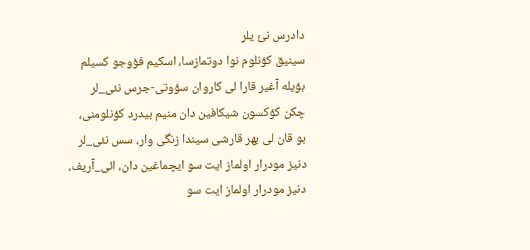دادرس نئ یلر
سینیق کؤنلوم نوا دوتمازسا، اسکیم فؤوجو کسیلم
بؤیله آغیر قارا لی کاروان سؤوتی-جرس نئی_لر
چکن کؤکسون شیکافین دان منیم بیدرد کؤنلومنی،
بو قان لی بهر قارشی سیندا زنگی وار، سس نئی_لر
دنیز مودرار اولماز ایت سو ایچماغین دان، ائی_آریف،
دنیز مودرار اولماز ایت سو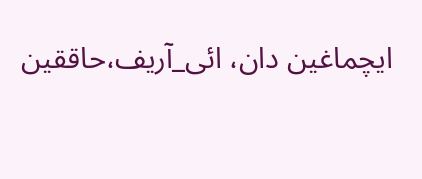ایچماغین دان، ائی_آریف،حاققین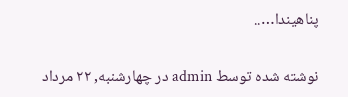پناهیندا…..

نوشته شده توسط admin در چهارشنبه, ۲۲ مرداد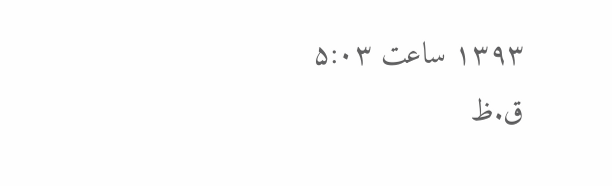۱۳۹۳ ساعت ۵:۰۳ ق.ظ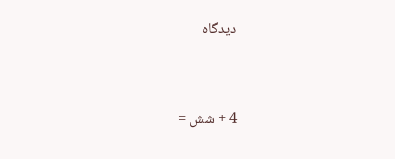دیدگاه


4 + شش =